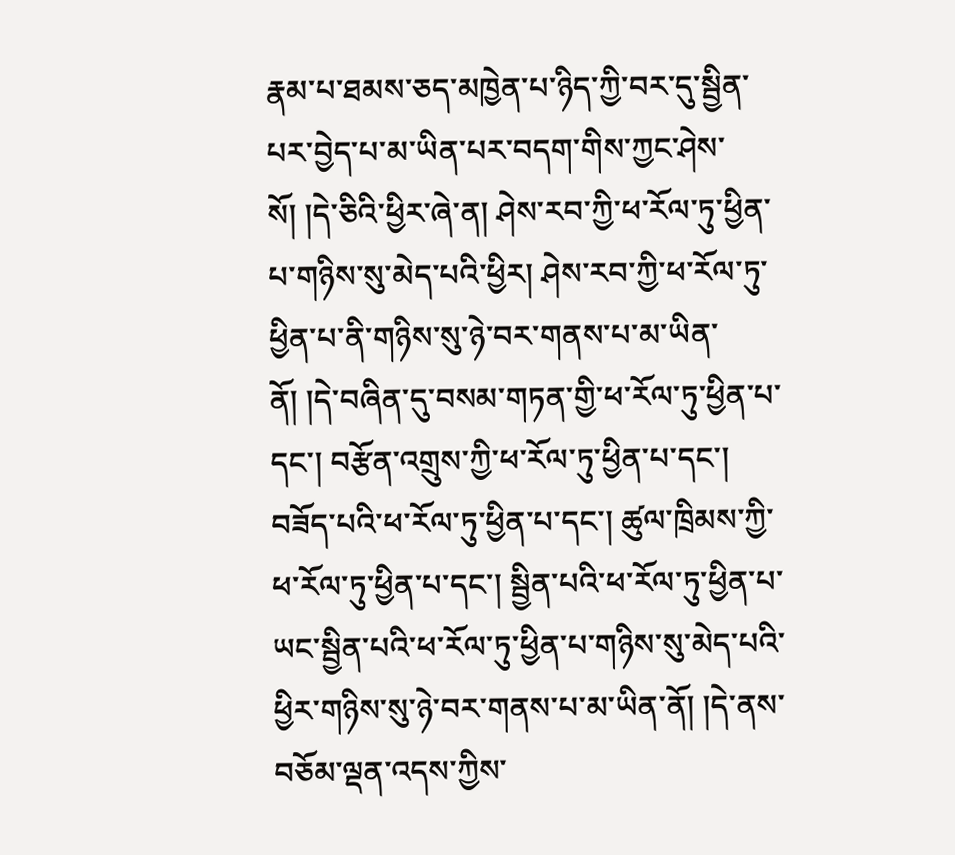རྣམ་པ་ཐམས་ཅད་མཁྱེན་པ་ཉིད་ཀྱི་བར་དུ་སྦྱིན་པར་བྱེད་པ་མ་ཡིན་པར་བདག་གིས་ཀྱང་ཤེས་སོ། །དེ་ཅིའི་ཕྱིར་ཞེ་ན། ཤེས་རབ་ཀྱི་ཕ་རོལ་ཏུ་ཕྱིན་པ་གཉིས་སུ་མེད་པའི་ཕྱིར། ཤེས་རབ་ཀྱི་ཕ་རོལ་ཏུ་ཕྱིན་པ་ནི་གཉིས་སུ་ཉེ་བར་གནས་པ་མ་ཡིན་ནོ། །དེ་བཞིན་དུ་བསམ་གཏན་གྱི་ཕ་རོལ་ཏུ་ཕྱིན་པ་དང་། བརྩོན་འགྲུས་ཀྱི་ཕ་རོལ་ཏུ་ཕྱིན་པ་དང་། བཟོད་པའི་ཕ་རོལ་ཏུ་ཕྱིན་པ་དང་། ཚུལ་ཁྲིམས་ཀྱི་ཕ་རོལ་ཏུ་ཕྱིན་པ་དང་། སྦྱིན་པའི་ཕ་རོལ་ཏུ་ཕྱིན་པ་ཡང་སྦྱིན་པའི་ཕ་རོལ་ཏུ་ཕྱིན་པ་གཉིས་སུ་མེད་པའི་ཕྱིར་གཉིས་སུ་ཉེ་བར་གནས་པ་མ་ཡིན་ནོ། །དེ་ནས་བཅོམ་ལྡན་འདས་ཀྱིས་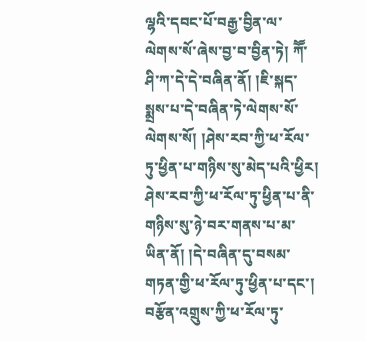ལྷའི་དབང་པོ་བརྒྱ་བྱིན་ལ་ལེགས་སོ་ཞེས་བྱ་བ་བྱིན་ཏེ། ཀཽ་ཤི་ཀ་དེ་དེ་བཞིན་ནོ། །ཇི་སྐད་སྨྲས་པ་དེ་བཞིན་ཏེ་ལེགས་སོ་ལེགས་སོ། །ཤེས་རབ་ཀྱི་ཕ་རོལ་ཏུ་ཕྱིན་པ་གཉིས་སུ་མེད་པའི་ཕྱིར། ཤེས་རབ་ཀྱི་ཕ་རོལ་ཏུ་ཕྱིན་པ་ནི་གཉིས་སུ་ཉེ་བར་གནས་པ་མ་ཡིན་ནོ། །དེ་བཞིན་དུ་བསམ་གཏན་གྱི་ཕ་རོལ་ཏུ་ཕྱིན་པ་དང་། བརྩོན་འགྲུས་ཀྱི་ཕ་རོལ་ཏུ་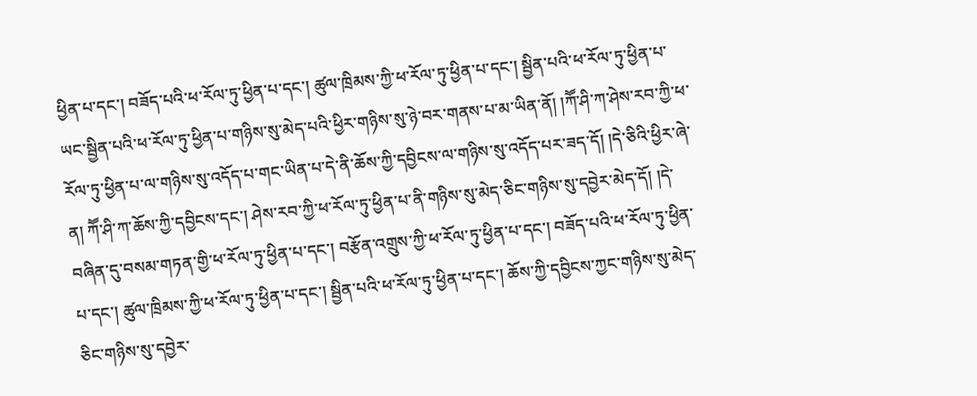ཕྱིན་པ་དང་། བཟོད་པའི་ཕ་རོལ་ཏུ་ཕྱིན་པ་དང་། ཚུལ་ཁྲིམས་ཀྱི་ཕ་རོལ་ཏུ་ཕྱིན་པ་དང་། སྦྱིན་པའི་ཕ་རོལ་ཏུ་ཕྱིན་པ་ཡང་སྦྱིན་པའི་ཕ་རོལ་ཏུ་ཕྱིན་པ་གཉིས་སུ་མེད་པའི་ཕྱིར་གཉིས་སུ་ཉེ་བར་གནས་པ་མ་ཡིན་ནོ། །ཀཽ་ཤི་ཀ་ཤེས་རབ་ཀྱི་ཕ་རོལ་ཏུ་ཕྱིན་པ་ལ་གཉིས་སུ་འདོད་པ་གང་ཡིན་པ་དེ་ནི་ཆོས་ཀྱི་དབྱིངས་ལ་གཉིས་སུ་འདོད་པར་ཟད་དོ། །དེ་ཅིའི་ཕྱིར་ཞེ་ན། ཀཽ་ཤི་ཀ་ཆོས་ཀྱི་དབྱིངས་དང་། ཤེས་རབ་ཀྱི་ཕ་རོལ་ཏུ་ཕྱིན་པ་ནི་གཉིས་སུ་མེད་ཅིང་གཉིས་སུ་དབྱེར་མེད་དོ། །དེ་བཞིན་དུ་བསམ་གཏན་གྱི་ཕ་རོལ་ཏུ་ཕྱིན་པ་དང་། བརྩོན་འགྲུས་ཀྱི་ཕ་རོལ་ཏུ་ཕྱིན་པ་དང་། བཟོད་པའི་ཕ་རོལ་ཏུ་ཕྱིན་པ་དང་། ཚུལ་ཁྲིམས་ཀྱི་ཕ་རོལ་ཏུ་ཕྱིན་པ་དང་། སྦྱིན་པའི་ཕ་རོལ་ཏུ་ཕྱིན་པ་དང་། ཆོས་ཀྱི་དབྱིངས་ཀྱང་གཉིས་སུ་མེད་ཅིང་གཉིས་སུ་དབྱེར་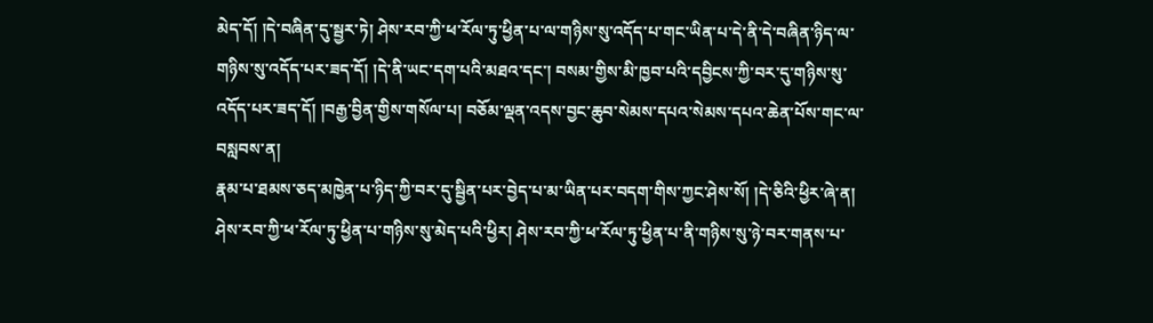མེད་དོ། །དེ་བཞིན་དུ་སྦྱར་ཏེ། ཤེས་རབ་ཀྱི་ཕ་རོལ་ཏུ་ཕྱིན་པ་ལ་གཉིས་སུ་འདོད་པ་གང་ཡིན་པ་དེ་ནི་དེ་བཞིན་ཉིད་ལ་གཉིས་སུ་འདོད་པར་ཟད་དོ། །དེ་ནི་ཡང་དག་པའི་མཐའ་དང་། བསམ་གྱིས་མི་ཁྱབ་པའི་དབྱིངས་ཀྱི་བར་དུ་གཉིས་སུ་འདོད་པར་ཟད་དོ། །བརྒྱ་བྱིན་གྱིས་གསོལ་པ། བཅོམ་ལྡན་འདས་བྱང་ཆུབ་སེམས་དཔའ་སེམས་དཔའ་ཆེན་པོས་གང་ལ་བསླབས་ན།
རྣམ་པ་ཐམས་ཅད་མཁྱེན་པ་ཉིད་ཀྱི་བར་དུ་སྦྱིན་པར་བྱེད་པ་མ་ཡིན་པར་བདག་གིས་ཀྱང་ཤེས་སོ། །དེ་ཅིའི་ཕྱིར་ཞེ་ན། ཤེས་རབ་ཀྱི་ཕ་རོལ་ཏུ་ཕྱིན་པ་གཉིས་སུ་མེད་པའི་ཕྱིར། ཤེས་རབ་ཀྱི་ཕ་རོལ་ཏུ་ཕྱིན་པ་ནི་གཉིས་སུ་ཉེ་བར་གནས་པ་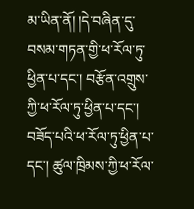མ་ཡིན་ནོ། །དེ་བཞིན་དུ་བསམ་གཏན་གྱི་ཕ་རོལ་ཏུ་ཕྱིན་པ་དང་། བརྩོན་འགྲུས་ཀྱི་ཕ་རོལ་ཏུ་ཕྱིན་པ་དང་། བཟོད་པའི་ཕ་རོལ་ཏུ་ཕྱིན་པ་དང་། ཚུལ་ཁྲིམས་ཀྱི་ཕ་རོལ་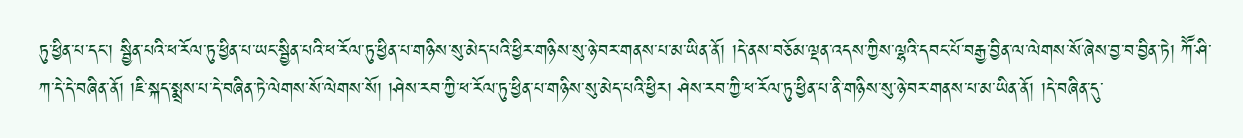ཏུ་ཕྱིན་པ་དང་། སྦྱིན་པའི་ཕ་རོལ་ཏུ་ཕྱིན་པ་ཡང་སྦྱིན་པའི་ཕ་རོལ་ཏུ་ཕྱིན་པ་གཉིས་སུ་མེད་པའི་ཕྱིར་གཉིས་སུ་ཉེ་བར་གནས་པ་མ་ཡིན་ནོ། །དེ་ནས་བཅོམ་ལྡན་འདས་ཀྱིས་ལྷའི་དབང་པོ་བརྒྱ་བྱིན་ལ་ལེགས་སོ་ཞེས་བྱ་བ་བྱིན་ཏེ། ཀཽ་ཤི་ཀ་དེ་དེ་བཞིན་ནོ། །ཇི་སྐད་སྨྲས་པ་དེ་བཞིན་ཏེ་ལེགས་སོ་ལེགས་སོ། །ཤེས་རབ་ཀྱི་ཕ་རོལ་ཏུ་ཕྱིན་པ་གཉིས་སུ་མེད་པའི་ཕྱིར། ཤེས་རབ་ཀྱི་ཕ་རོལ་ཏུ་ཕྱིན་པ་ནི་གཉིས་སུ་ཉེ་བར་གནས་པ་མ་ཡིན་ནོ། །དེ་བཞིན་དུ་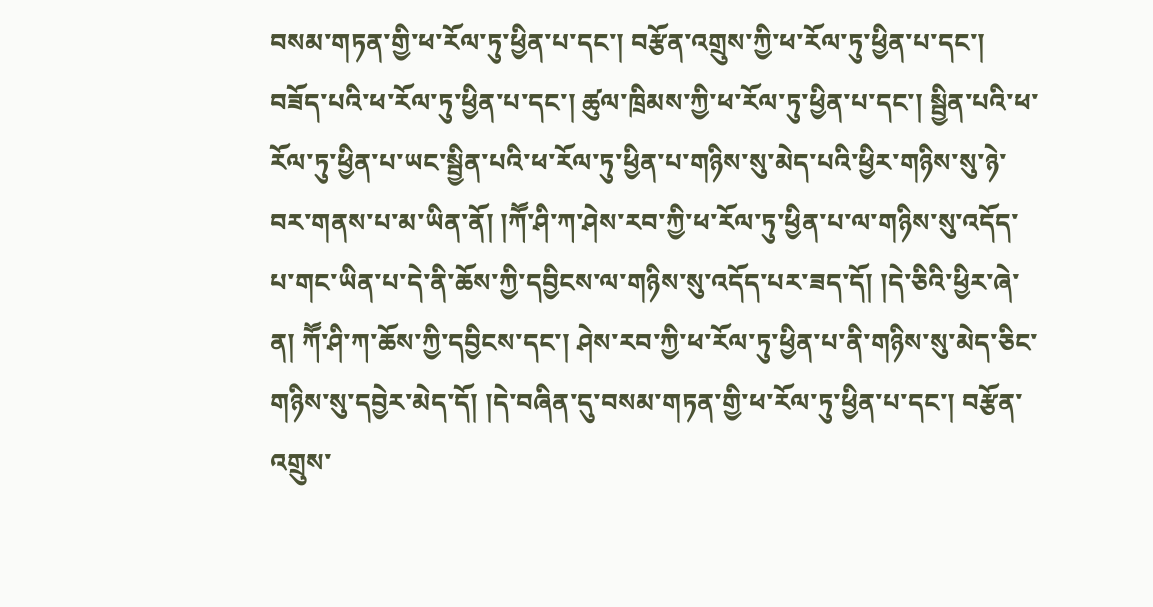བསམ་གཏན་གྱི་ཕ་རོལ་ཏུ་ཕྱིན་པ་དང་། བརྩོན་འགྲུས་ཀྱི་ཕ་རོལ་ཏུ་ཕྱིན་པ་དང་། བཟོད་པའི་ཕ་རོལ་ཏུ་ཕྱིན་པ་དང་། ཚུལ་ཁྲིམས་ཀྱི་ཕ་རོལ་ཏུ་ཕྱིན་པ་དང་། སྦྱིན་པའི་ཕ་རོལ་ཏུ་ཕྱིན་པ་ཡང་སྦྱིན་པའི་ཕ་རོལ་ཏུ་ཕྱིན་པ་གཉིས་སུ་མེད་པའི་ཕྱིར་གཉིས་སུ་ཉེ་བར་གནས་པ་མ་ཡིན་ནོ། །ཀཽ་ཤི་ཀ་ཤེས་རབ་ཀྱི་ཕ་རོལ་ཏུ་ཕྱིན་པ་ལ་གཉིས་སུ་འདོད་པ་གང་ཡིན་པ་དེ་ནི་ཆོས་ཀྱི་དབྱིངས་ལ་གཉིས་སུ་འདོད་པར་ཟད་དོ། །དེ་ཅིའི་ཕྱིར་ཞེ་ན། ཀཽ་ཤི་ཀ་ཆོས་ཀྱི་དབྱིངས་དང་། ཤེས་རབ་ཀྱི་ཕ་རོལ་ཏུ་ཕྱིན་པ་ནི་གཉིས་སུ་མེད་ཅིང་གཉིས་སུ་དབྱེར་མེད་དོ། །དེ་བཞིན་དུ་བསམ་གཏན་གྱི་ཕ་རོལ་ཏུ་ཕྱིན་པ་དང་། བརྩོན་འགྲུས་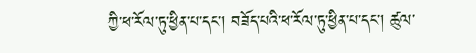ཀྱི་ཕ་རོལ་ཏུ་ཕྱིན་པ་དང་། བཟོད་པའི་ཕ་རོལ་ཏུ་ཕྱིན་པ་དང་། ཚུལ་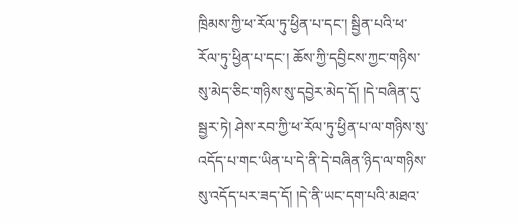ཁྲིམས་ཀྱི་ཕ་རོལ་ཏུ་ཕྱིན་པ་དང་། སྦྱིན་པའི་ཕ་རོལ་ཏུ་ཕྱིན་པ་དང་། ཆོས་ཀྱི་དབྱིངས་ཀྱང་གཉིས་སུ་མེད་ཅིང་གཉིས་སུ་དབྱེར་མེད་དོ། །དེ་བཞིན་དུ་སྦྱར་ཏེ། ཤེས་རབ་ཀྱི་ཕ་རོལ་ཏུ་ཕྱིན་པ་ལ་གཉིས་སུ་འདོད་པ་གང་ཡིན་པ་དེ་ནི་དེ་བཞིན་ཉིད་ལ་གཉིས་སུ་འདོད་པར་ཟད་དོ། །དེ་ནི་ཡང་དག་པའི་མཐའ་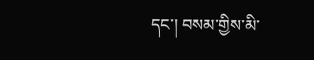དང་། བསམ་གྱིས་མི་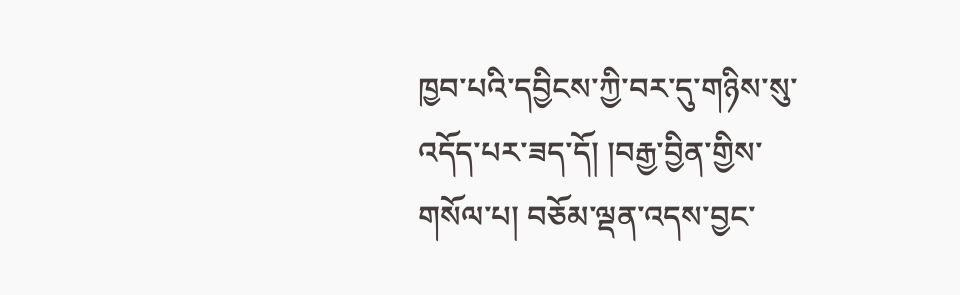ཁྱབ་པའི་དབྱིངས་ཀྱི་བར་དུ་གཉིས་སུ་འདོད་པར་ཟད་དོ། །བརྒྱ་བྱིན་གྱིས་གསོལ་པ། བཅོམ་ལྡན་འདས་བྱང་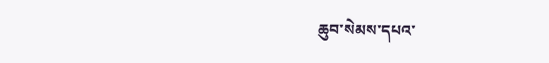ཆུབ་སེམས་དཔའ་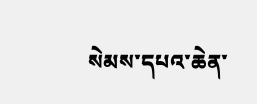སེམས་དཔའ་ཆེན་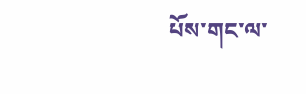པོས་གང་ལ་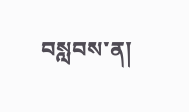བསླབས་ན།